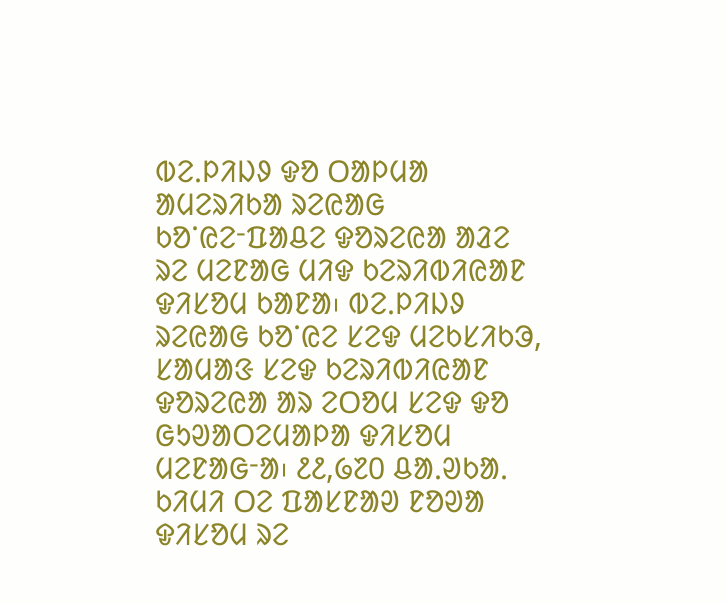ᱵᱮᱹᱞᱤᱡᱽ ᱫᱚ ᱛᱟᱞᱢᱟ ᱟᱢᱮᱨᱤᱠᱟ ᱨᱮᱭᱟᱜ ᱠᱚᱸᱭᱮᱼᱯᱟᱪᱮ ᱫᱚᱨᱮᱭᱟ ᱟᱲᱮ ᱨᱮ ᱢᱮᱱᱟᱜ ᱢᱤᱫ ᱠᱮᱨᱤᱵᱤᱭᱟᱱ ᱫᱤᱥᱚᱢ ᱠᱟᱱᱟ᱾ ᱵᱮᱹᱞᱤᱡᱽ ᱨᱮᱭᱟᱜ ᱠᱚᱸᱭᱮ ᱥᱮᱫ ᱢᱮᱠᱥᱤᱠᱳ, ᱥᱟᱢᱟᱝ ᱥᱮᱫ ᱠᱮᱨᱤᱵᱤᱭᱟᱱ ᱫᱚᱨᱮᱭᱟ ᱟᱨ ᱮᱛᱚᱢ ᱥᱮᱫ ᱫᱚ ᱜᱩᱣᱟᱛᱮᱢᱟᱞᱟ ᱫᱤᱥᱚᱢ ᱢᱮᱱᱟᱜᱼᱟ᱾ ᱒᱒,᱙᱗᱐ ᱪᱟᱹᱣᱠᱟᱹ ᱠᱤᱢᱤ ᱛᱮ ᱯᱟᱥᱱᱟᱣ ᱱᱚᱣᱟ ᱫᱤᱥᱚᱢ ᱨᱮ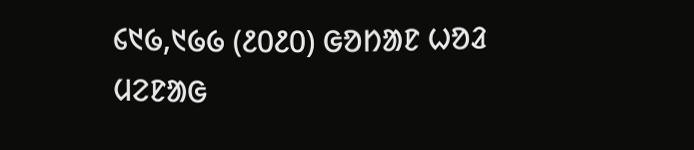᱔᱑᱙,᱑᱙᱙ (᱒᱐᱒᱐) ᱜᱚᱴᱟᱱ ᱦᱚᱲ ᱢᱮᱱᱟᱜ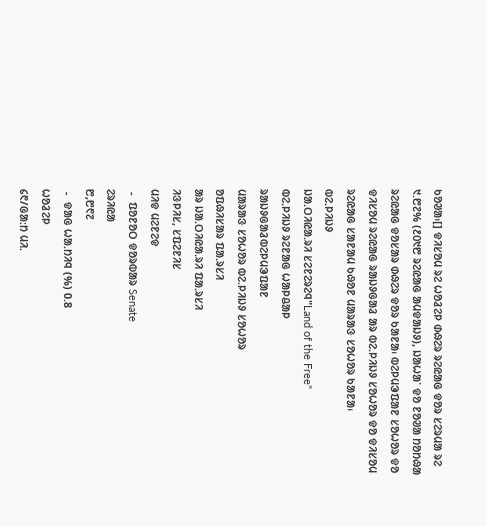ᱠᱚᱣᱟ᱾[] ᱫᱤᱥᱚᱢ ᱨᱮ ᱦᱚᱲᱮᱞ ᱰᱷᱮᱨ ᱨᱮᱭᱟᱜ ᱫᱚᱨ ᱥᱮᱨᱢᱟ ᱨᱮ ᱑.᱘᱗% (᱒᱐᱑᱘ ᱨᱮᱭᱟᱜ ᱟᱢᱫᱟᱡᱽ), ᱡᱟᱦᱟᱸ ᱫᱚ ᱱᱚᱣᱟ ᱴᱚᱴᱷᱟ ᱨᱮᱭᱟᱜ ᱫᱚᱥᱟᱨ ᱰᱷᱮᱨ ᱫᱚᱨ ᱠᱟᱱᱟ᱾ ᱵᱮᱞᱢᱳᱯᱟᱱ ᱥᱚᱦᱚᱨ ᱫᱚ ᱫᱤᱥᱚᱢ ᱨᱮᱭᱟᱜ ᱨᱟᱡᱽᱜᱟᱲ ᱟᱨ ᱵᱮᱹᱞᱤᱡᱽ ᱥᱚᱦᱚᱨ ᱫᱚ ᱫᱤᱥᱚᱢ ᱨᱮᱭᱟᱜ ᱥᱟᱱᱟᱢ ᱠᱷᱚᱱ ᱢᱟᱨᱟᱝ ᱥᱚᱦᱚᱨ ᱠᱟᱱᱟ᱾
ᱵᱮᱹᱞᱤᱡᱽ
ᱡᱟᱹᱛᱤᱭᱟᱹᱨᱤ ᱥᱮᱱᱮᱨᱮᱧ"Land of the Free"
ᱵᱮᱹᱞᱤᱡᱽ ᱨᱮᱱᱟᱜ ᱦᱟᱞᱪᱟᱞ
ᱨᱟᱡᱽᱜᱟᱲᱵᱮᱞᱢᱳᱯᱟᱱ
ᱢᱟᱨᱟᱝ ᱥᱚᱦᱚᱨ ᱵᱮᱹᱞᱤᱡᱽ ᱥᱚᱦᱚᱨ
ᱚᱯᱷᱤᱥᱟᱨ ᱯᱟᱹᱨᱥᱤ
ᱟᱨ ᱡᱟᱹᱛᱤᱭᱟᱹᱨᱤ ᱯᱟᱹᱨᱥᱤ
ᱤᱝᱞᱤᱥ, ᱥᱯᱮᱱᱤᱥ
ᱢᱤᱫ ᱢᱮᱱᱮᱫ
 -  ᱯᱚᱱᱚᱛ ᱫᱚᱨᱵᱟᱨ Senate
ᱮᱨᱤᱭᱟ
᱘,᱘᱖᱗
 -  ᱫᱟᱜ ᱦᱟᱹᱴᱤᱧ (%) 0.8
ᱦᱚᱲᱮᱞ
᱔᱖/ᱜᱟᱺᱴ ᱢᱤᱹ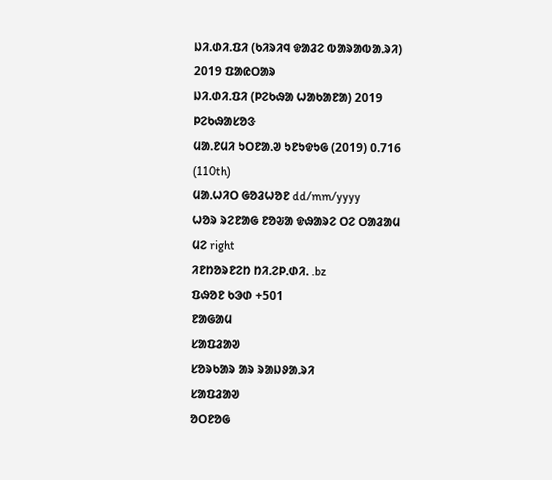ᱡᱤ.ᱰᱤ.ᱯᱤ (ᱠᱤᱨᱤᱧ ᱫᱟᱲᱮ ᱵᱟᱨᱟᱵᱟᱹᱨᱤ) 2019 ᱯᱟᱭᱛᱟᱨ
ᱡᱤ.ᱰᱤ.ᱯᱤ (ᱞᱮᱠᱷᱟ ᱦᱟᱠᱟᱱᱟ) 2019 ᱞᱮᱠᱷᱟᱥᱚᱝ
ᱢᱟᱹᱱᱢᱤ ᱩᱛᱱᱟᱹᱣ ᱩᱱᱩᱫᱩᱜ (2019) 0.716 (110th)
ᱢᱟᱹᱦᱤᱛ ᱜᱚᱲᱦᱚᱱ dd/mm/yyyy
ᱦᱚᱨ ᱨᱮᱱᱟᱜ ᱱᱚᱶᱟ ᱫᱷᱟᱨᱮ ᱛᱮ ᱛᱟᱲᱟᱢ ᱢᱮ right
ᱤᱱᱴᱚᱨᱱᱮᱴ ᱴᱤᱹᱮᱞᱹᱰᱤᱹ .bz
ᱯᱷᱚᱱ ᱠᱳᱰ +501
ᱱᱟᱜᱟᱢ
ᱥᱟᱯᱲᱟᱣ
ᱥᱚᱨᱠᱟᱨ ᱟᱨ ᱨᱟᱡᱽᱟᱹᱨᱤ
ᱥᱟᱯᱲᱟᱣ
ᱚᱛᱱᱚᱜ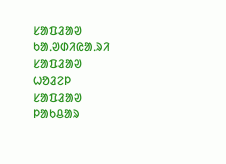ᱥᱟᱯᱲᱟᱣ
ᱠᱟᱹᱣᱰᱤᱭᱟᱹᱨᱤ
ᱥᱟᱯᱲᱟᱣ
ᱦᱚᱲᱮᱞ
ᱥᱟᱯᱲᱟᱣ
ᱞᱟᱠᱪᱟᱨ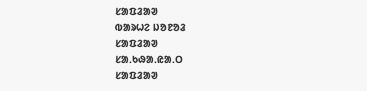ᱥᱟᱯᱲᱟᱣ
ᱵᱟᱨᱦᱮ ᱡᱚᱱᱚᱲ
ᱥᱟᱯᱲᱟᱣ
ᱥᱟᱹᱠᱷᱟᱹᱭᱟᱹᱛ
ᱥᱟᱯᱲᱟᱣ